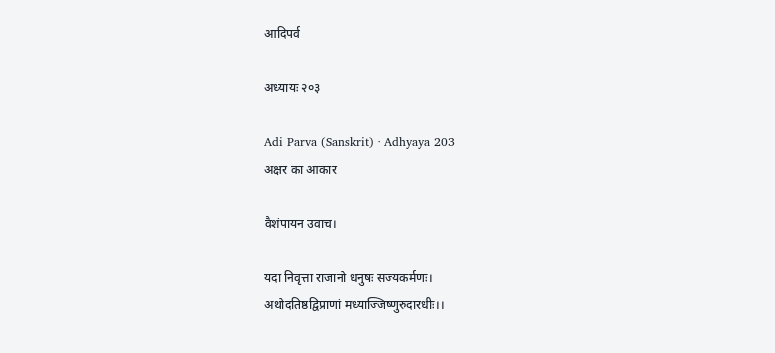आदिपर्व

अध्यायः २०३

Adi Parva (Sanskrit) · Adhyaya 203
अक्षर का आकार

वैशंपायन उवाच।

यदा निवृत्ता राजानो धनुषः सज्यकर्मणः।
अथोदतिष्ठद्विप्राणां मध्याज्जिष्णुरुदारधीः।।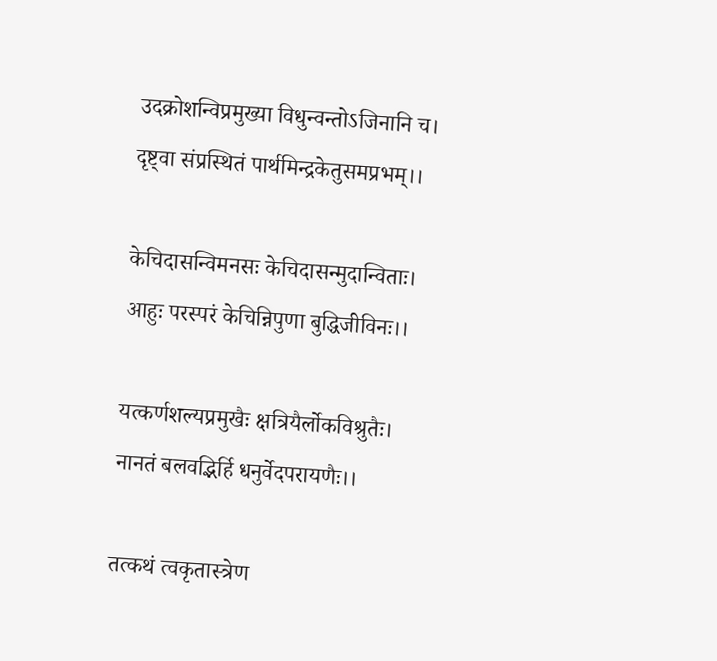उदक्रोशन्विप्रमुख्या विधुन्वन्तोऽजिनानि च।
दृष्ट्वा संप्रस्थितं पार्थमिन्द्रकेतुसमप्रभम्।।

केचिदासन्विमनसः केचिदासन्मुदान्विताः।
आहुः परस्परं केचिन्निपुणा बुद्धिजीविनः।।

यत्कर्णशल्यप्रमुखैः क्षत्रियैर्लोकविश्रुतैः।
नानतं बलवद्भिर्हि धनुर्वेदपरायणैः।।

तत्कथं त्वकृतास्त्रेण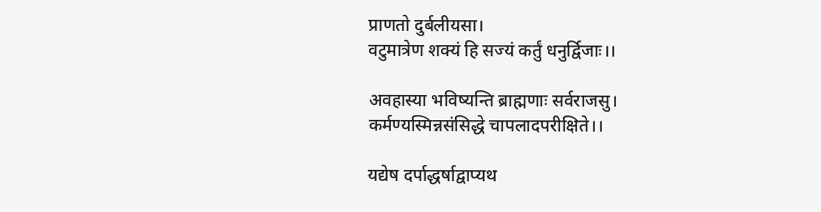प्राणतो दुर्बलीयसा।
वटुमात्रेण शक्यं हि सज्यं कर्तुं धनुर्द्विजाः।।

अवहास्या भविष्यन्ति ब्राह्मणाः सर्वराजसु।
कर्मण्यस्मिन्नसंसिद्धे चापलादपरीक्षिते।।

यद्येष दर्पाद्धर्षाद्वाप्यथ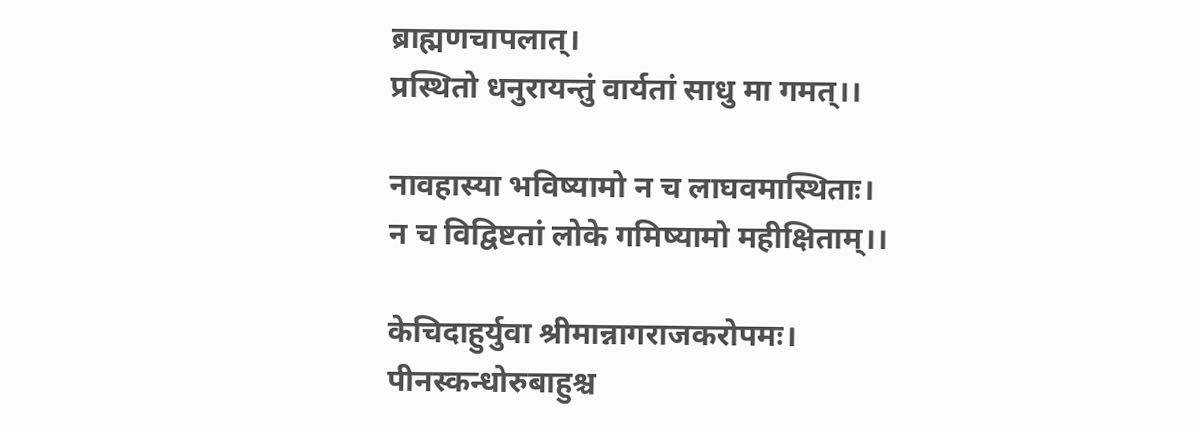ब्राह्मणचापलात्।
प्रस्थितो धनुरायन्तुं वार्यतां साधु मा गमत्।।

नावहास्या भविष्यामो न च लाघवमास्थिताः।
न च विद्विष्टतां लोके गमिष्यामो महीक्षिताम्।।

केचिदाहुर्युवा श्रीमान्नागराजकरोपमः।
पीनस्कन्धोरुबाहुश्च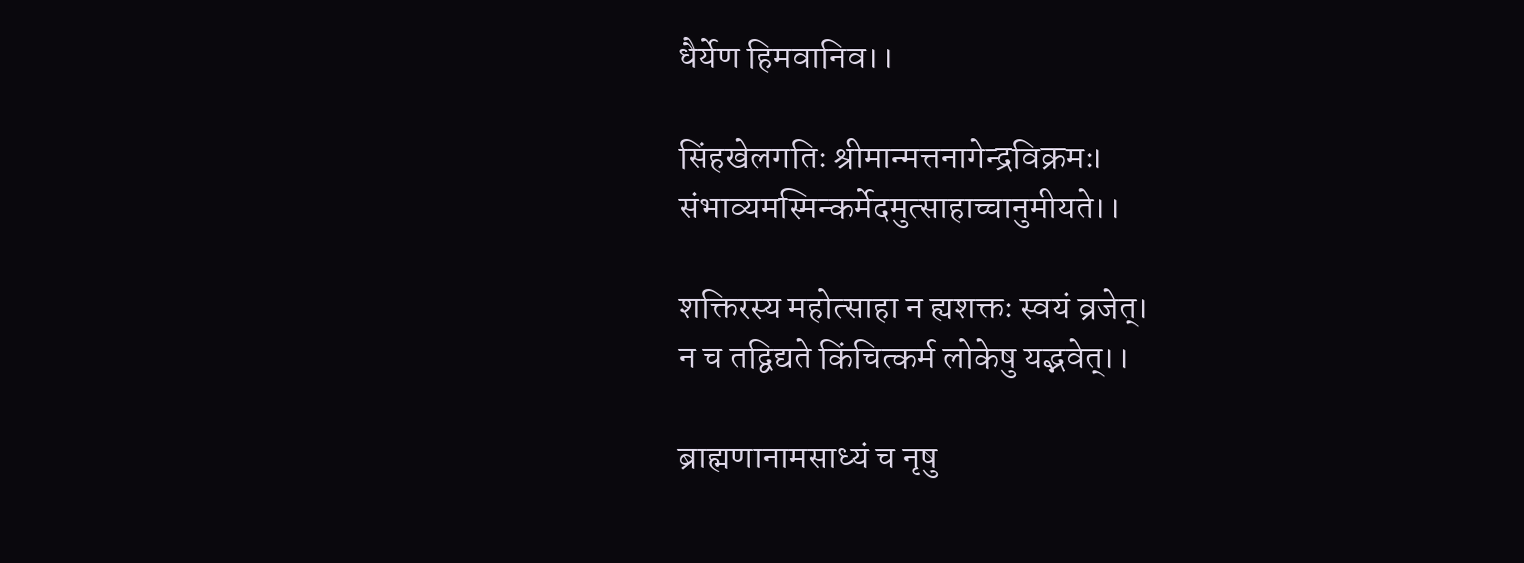धैर्येण हिमवानिव।।

सिंहखेलगतिः श्रीमान्मत्तनागेन्द्रविक्रमः।
संभाव्यमस्मिन्कर्मेदमुत्साहाच्चानुमीयते।।

शक्तिरस्य महोत्साहा न ह्यशक्तः स्वयं व्रजेत्।
न च तद्विद्यते किंचित्कर्म लोकेषु यद्भवेत्।।

ब्राह्मणानामसाध्यं च नृषु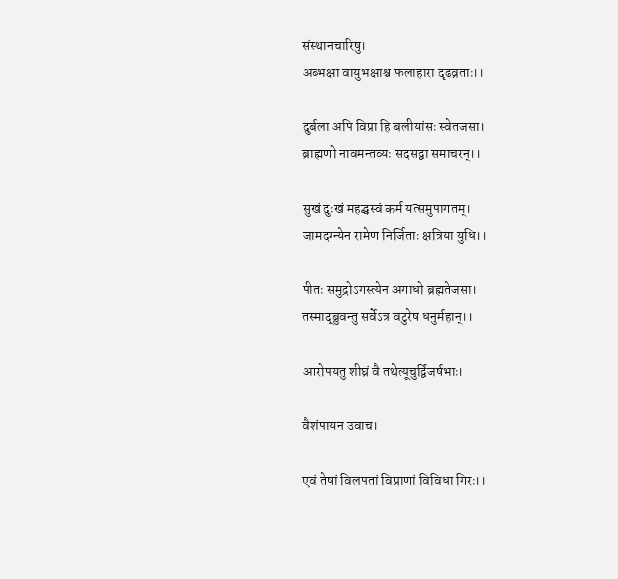संस्थानचारिषु।
अब्भक्षा वायुभक्षाश्च फलाहारा दृढव्रताः।।

दुर्बला अपि विप्रा हि बलीयांसः स्वेतजसा।
ब्राह्मणो नावमन्तव्यः सदसद्वा समाचरन्।।

सुखं दुःखं महद्ध्रस्वं कर्म यत्समुपागतम्।
जामदग्न्येन रामेण निर्जिताः क्षत्रिया युधि।।

पीतः समुद्रोऽगस्त्येन अगाधो ब्रह्मतेजसा।
तस्माद्ब्रुवन्तु सर्वेऽत्र वटुरेष धनुर्महान्।।

आरोपयतु शीघ्रं वै तथेत्यूचुर्द्विजर्षभाः।

वैशंपायन उवाच।

एवं तेषां विलपतां विप्राणां विविधा गिरः।।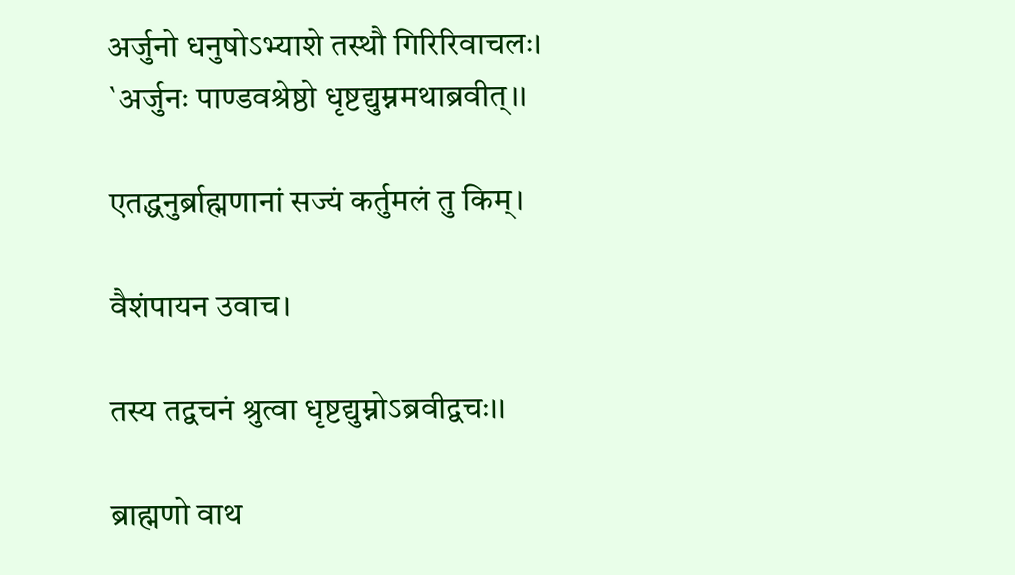अर्जुनो धनुषोऽभ्याशे तस्थौ गिरिरिवाचलः।
`अर्जुनः पाण्डवश्रेष्ठो धृष्टद्युम्नमथाब्रवीत्।।

एतद्धनुर्ब्राह्मणानां सज्यं कर्तुमलं तु किम्।

वैशंपायन उवाच।

तस्य तद्वचनं श्रुत्वा धृष्टद्युम्नोऽब्रवीद्वचः।।

ब्राह्मणो वाथ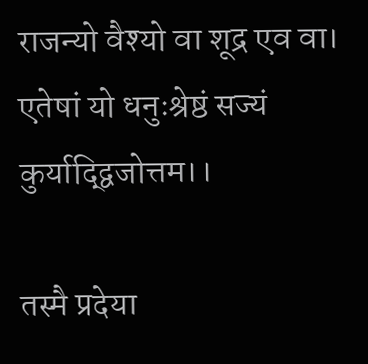राजन्यो वैश्यो वा शूद्र एव वा।
एतेषां यो धनुःश्रेष्ठं सज्यं कुर्याद्द्विजोत्तम।।

तस्मै प्रदेया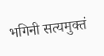भगिनी सत्यमुक्तं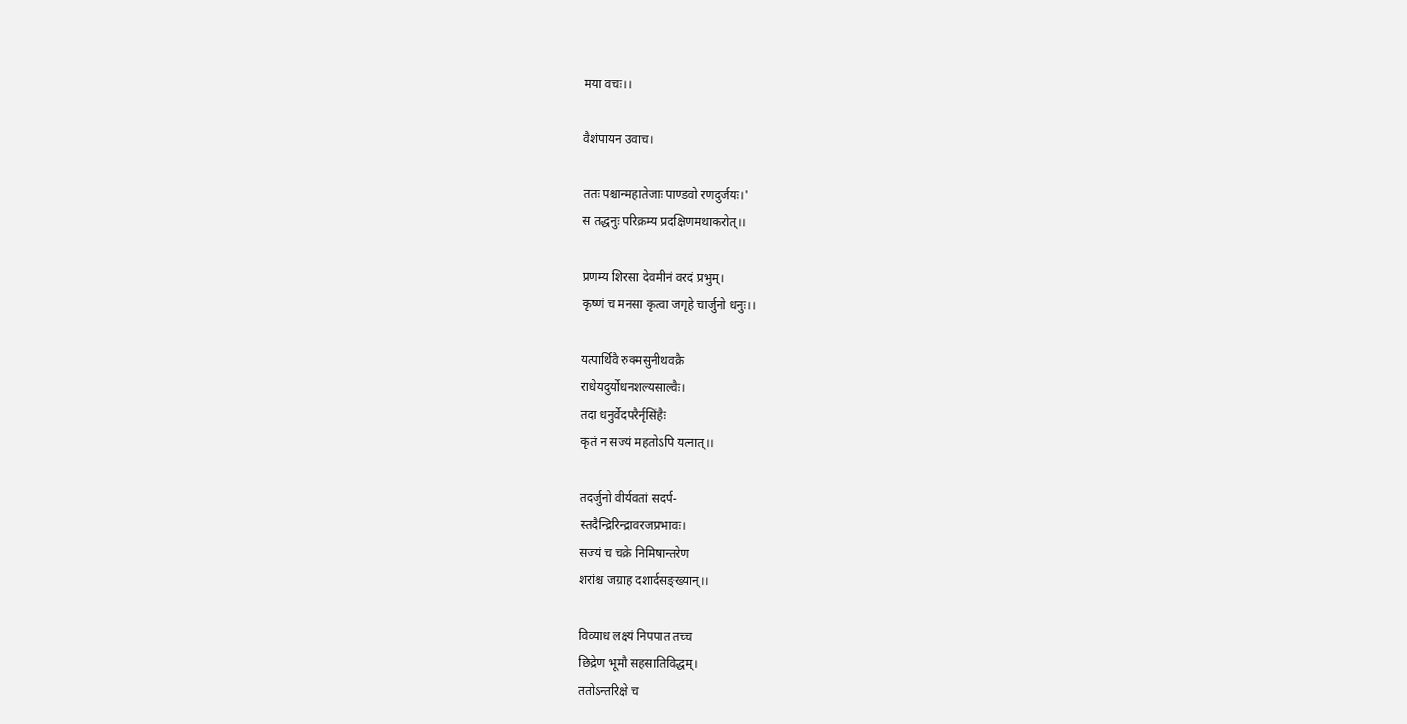मया वचः।।

वैशंपायन उवाच।

ततः पश्चान्महातेजाः पाण्डवो रणदुर्जयः।'
स तद्धनुः परिक्रम्य प्रदक्षिणमथाकरोत्।।

प्रणम्य शिरसा देवमीनं वरदं प्रभुम्।
कृष्णं च मनसा कृत्वा जगृहे चार्जुनो धनुः।।

यत्पार्थिवै रुक्मसुनीथवक्रै
राधेयदुर्योधनशल्यसाल्वैः।
तदा धनुर्वेदपरैर्नृसिंहैः
कृतं न सज्यं महतोऽपि यत्नात्।।

तदर्जुनो वीर्यवतां सदर्प-
स्तदैन्द्रिरिन्द्रावरजप्रभावः।
सज्यं च चक्रे निमिषान्तरेण
शरांश्च जग्राह दशार्दसङ्ख्यान्।।

विव्याध लक्ष्यं निपपात तच्च
छिद्रेण भूमौ सहसातिविद्धम्।
ततोऽन्तरिक्षे च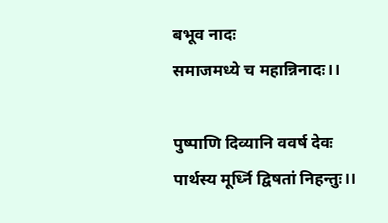बभूव नादः
समाजमध्ये च महान्निनादः।।

पुष्पाणि दिव्यानि ववर्ष देवः
पार्थस्य मूर्ध्नि द्विषतां निहन्तुः।।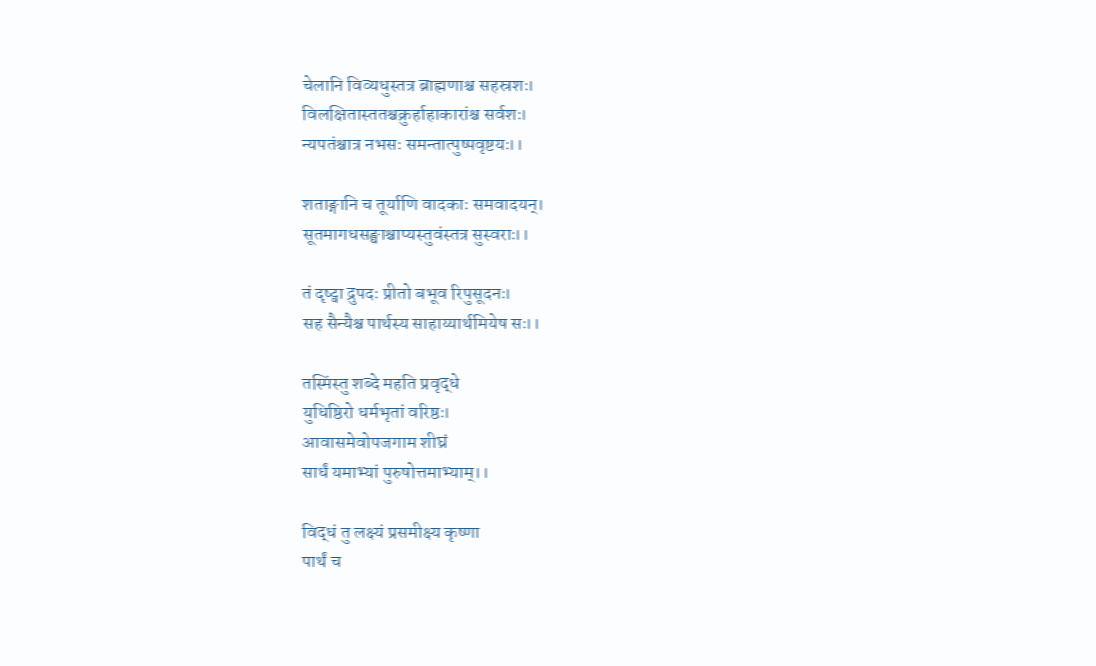चेलानि विव्यधुस्तत्र ब्राह्मणाश्च सहस्रशः।
विलक्षितास्ततश्चक्रुर्हाहाकारांश्च सर्वशः।
न्यपतंश्चात्र नभसः समन्तात्पुष्पवृष्टयः।।

शताङ्गानि च तूर्याणि वादकाः समवादयन्।
सूतमागधसङ्घाश्चाप्यस्तुवंस्तत्र सुस्वराः।।

तं दृष्ट्वा द्रुपदः प्रीतो बभूव रिपुसूदनः।
सह सैन्यैश्च पार्थस्य साहाय्यार्थमियेष सः।।

तस्मिंस्तु शब्दे महति प्रवृद्धे
युधिष्ठिरो धर्मभृतां वरिष्ठः।
आवासमेवोपजगाम शीघ्रं
सार्धं यमाभ्यां पुरुषोत्तमाभ्याम्।।

विद्धं तु लक्ष्यं प्रसमीक्ष्य कृष्णा
पार्थं च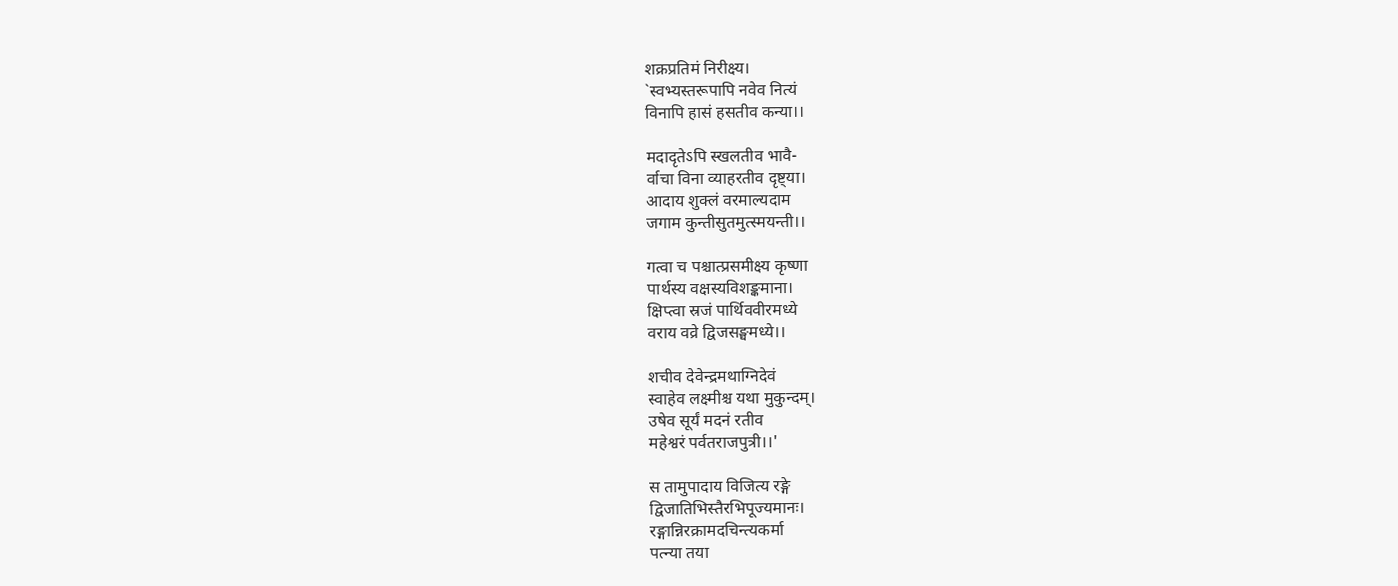शक्रप्रतिमं निरीक्ष्य।
`स्वभ्यस्तरूपापि नवेव नित्यं
विनापि हासं हसतीव कन्या।।

मदादृतेऽपि स्खलतीव भावै-
र्वाचा विना व्याहरतीव दृष्ट्या।
आदाय शुक्लं वरमाल्यदाम
जगाम कुन्तीसुतमुत्स्मयन्ती।।

गत्वा च पश्चात्प्रसमीक्ष्य कृष्णा
पार्थस्य वक्षस्यविशङ्कमाना।
क्षिप्त्वा स्रजं पार्थिववीरमध्ये
वराय वव्रे द्विजसङ्घमध्ये।।

शचीव देवेन्द्रमथाग्निदेवं
स्वाहेव लक्ष्मीश्च यथा मुकुन्दम्।
उषेव सूर्यं मदनं रतीव
महेश्वरं पर्वतराजपुत्री।।'

स तामुपादाय विजित्य रङ्गे
द्विजातिभिस्तैरभिपूज्यमानः।
रङ्गान्निरक्रामदचिन्त्यकर्मा
पत्न्या तया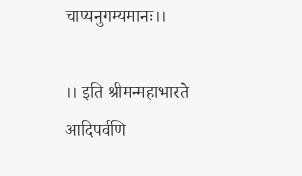चाप्यनुगम्यमानः।।

।। इति श्रीमन्महाभारते आदिपर्वणि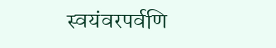स्वयंवरपर्वणि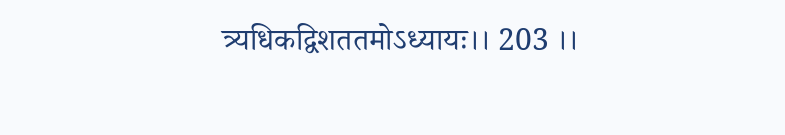त्र्यधिकद्विशततमोऽध्यायः।। 203 ।।